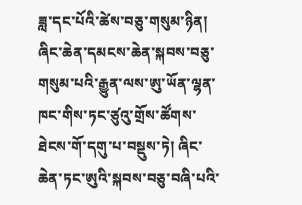ཟླ་དང་པོའི་ཚེས་བཅུ་གསུམ་ཉིན། ཞིང་ཆེན་དམངས་ཆེན་སྐབས་བཅུ་གསུམ་པའི་རྒྱུན་ལས་ཨུ་ཡོན་ལྷན་ཁང་གིས་ཏང་ཙུའུ་གྲོས་ཚོགས་ཐེངས་གོ་དགུ་པ་བསྡུས་ཏེ། ཞིང་ཆེན་ཏང་ཨུའི་སྐབས་བཅུ་བཞི་པའི་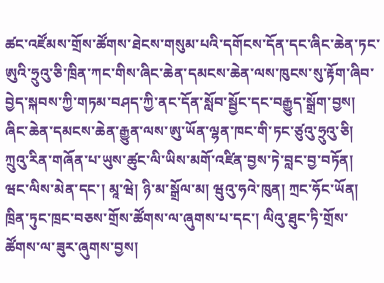ཚང་འཛོམས་གྲོས་ཚོགས་ཐེངས་གསུམ་པའི་དགོངས་དོན་དང་ཞིང་ཆེན་ཏང་ཨུའི་ཧྲུའུ་ཅི་ཁྲིན་ཀང་གིས་ཞིང་ཆེན་དམངས་ཆེན་ལས་ཁུངས་སུ་རྟོག་ཞིབ་བྱེད་སྐབས་ཀྱི་གཏམ་བཤད་ཀྱི་ནང་དོན་སློབ་སྦྱོང་དང་བརྒྱུད་སྒྲོག་བྱས། ཞིང་ཆེན་དམངས་ཆེན་རྒྱུན་ལས་ཨུ་ཡོན་ལྷན་ཁང་གི་ཏང་ཙུའུ་ཧྲུའུ་ཅི། ཀྲུའུ་རིན་གཞོན་པ་ཡུས་ཚུང་ལི་ཡིས་མགོ་འཛིན་བྱས་ཏེ་བླང་བྱ་བཏོན། ཝང་ལིས་མེན་དང་། མཱ་ཝེ། ཉི་མ་སྒྲོལ་མ། ཝུའུ་ཧའེ་ཁུན། ཀྲང་ཧོང་ཡོན། ཁྲིན་ཏུང་ཁྲང་བཅས་གྲོས་ཚོགས་ལ་ཞུགས་པ་དང་། ལིའུ་ཐུང་ཏི་གྲོས་ཚོགས་ལ་ཟུར་ཞུགས་བྱས།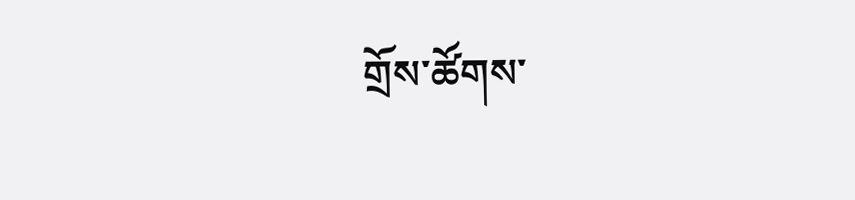གྲོས་ཚོགས་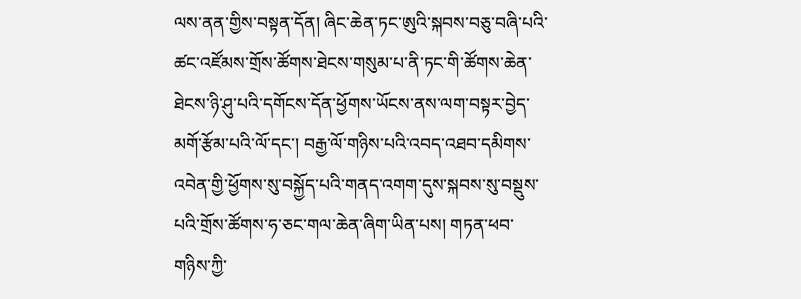ལས་ནན་གྱིས་བསྟན་དོན། ཞིང་ཆེན་ཏང་ཨུའི་སྐབས་བཅུ་བཞི་པའི་ཚང་འཛོམས་གྲོས་ཚོགས་ཐེངས་གསུམ་པ་ནི་ཏང་གི་ཚོགས་ཆེན་ཐེངས་ཉི་ཤུ་པའི་དགོངས་དོན་ཕྱོགས་ཡོངས་ནས་ལག་བསྟར་བྱེད་མགོ་རྩོམ་པའི་ལོ་དང་། བརྒྱ་ལོ་གཉིས་པའི་འབད་འཐབ་དམིགས་འབེན་གྱི་ཕྱོགས་སུ་བསྐྱོད་པའི་གནད་འགག་དུས་སྐབས་སུ་བསྡུས་པའི་གྲོས་ཚོགས་ཧ་ཅང་གལ་ཆེན་ཞིག་ཡིན་པས། གཏན་ཕབ་གཉིས་ཀྱི་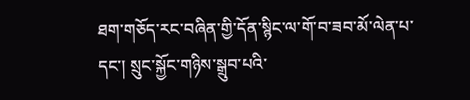ཐག་གཅོད་རང་བཞིན་གྱི་དོན་སྙིང་ལ་གོ་བ་ཟབ་མོ་ལེན་པ་དང་། སྲུང་སྐྱོང་གཉིས་སྒྲུབ་པའི་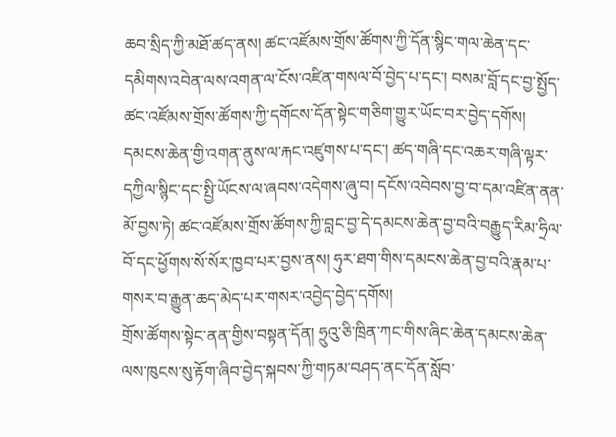ཆབ་སྲིད་ཀྱི་མཐོ་ཚད་ནས། ཚང་འཛོམས་གྲོས་ཚོགས་ཀྱི་དོན་སྙིང་གལ་ཆེན་དང་དམིགས་འབེན་ལས་འགན་ལ་ངོས་འཛིན་གསལ་བོ་བྱེད་པ་དང་། བསམ་བློ་དང་བྱ་སྤྱོད་ཚང་འཛོམས་གྲོས་ཚོགས་ཀྱི་དགོངས་དོན་སྟེང་གཅིག་གྱུར་ཡོང་བར་བྱེད་དགོས། དམངས་ཆེན་གྱི་འགན་ནུས་ལ་རྐང་འཛུགས་པ་དང་། ཚད་གཞི་དང་འཆར་གཞི་ལྟར་དཀྱིལ་སྙིང་དང་སྤྱི་ཡོངས་ལ་ཞབས་འདེགས་ཞུ་བ། དངོས་འབེབས་བྱ་བ་དམ་འཛིན་ནན་མོ་བྱས་ཏེ། ཚང་འཛོམས་གྲོས་ཚོགས་ཀྱི་བླང་བྱ་དེ་དམངས་ཆེན་བྱ་བའི་བརྒྱུད་རིམ་ཧྲིལ་བོ་དང་ཕྱོགས་སོ་སོར་ཁྱབ་པར་བྱས་ནས། ཧུར་ཐག་གིས་དམངས་ཆེན་བྱ་བའི་རྣམ་པ་གསར་བ་རྒྱུན་ཆད་མེད་པར་གསར་འབྱེད་བྱེད་དགོས།
གྲོས་ཚོགས་སྟེང་ནན་གྱིས་བསྟན་དོན། ཧྲུའུ་ཅི་ཁྲིན་ཀང་གིས་ཞིང་ཆེན་དམངས་ཆེན་ལས་ཁུངས་སུ་རྟོག་ཞིབ་བྱེད་སྐབས་ཀྱི་གཏམ་བཤད་ནང་དོན་སློབ་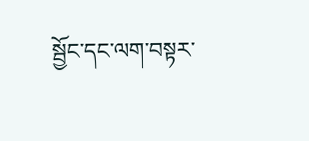སྦྱོང་དང་ལག་བསྟར་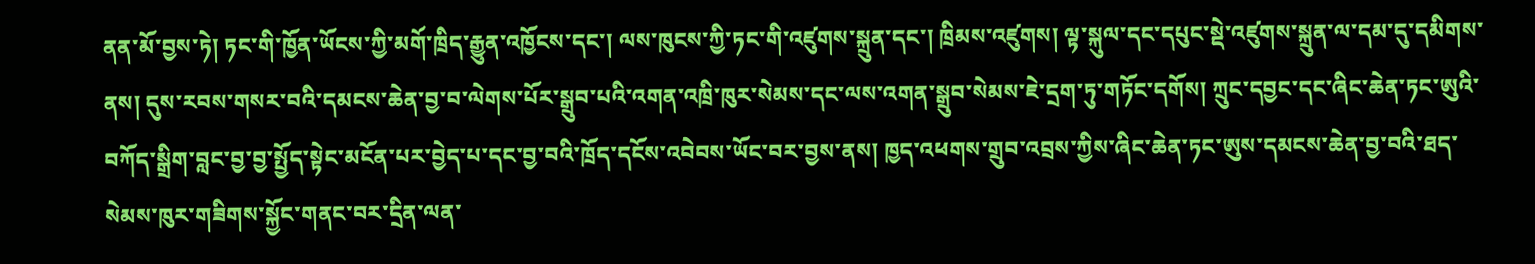ནན་མོ་བྱས་ཏེ། ཏང་གི་ཁྱོན་ཡོངས་ཀྱི་མགོ་ཁྲིད་རྒྱུན་འཁྱོངས་དང་། ལས་ཁུངས་ཀྱི་ཏང་གི་འཛུགས་སྐྲུན་དང་། ཁྲིམས་འཛུགས། ལྟ་སྐུལ་དང་དཔུང་སྡེ་འཛུགས་སྐྲུན་ལ་དམ་དུ་དམིགས་ནས། དུས་རབས་གསར་བའི་དམངས་ཆེན་བྱ་བ་ལེགས་པོར་སྒྲུབ་པའི་འགན་འཁྲི་ཁུར་སེམས་དང་ལས་འགན་སྒྲུབ་སེམས་ཇེ་དྲག་ཏུ་གཏོང་དགོས། ཀྲུང་དབྱང་དང་ཞིང་ཆེན་ཏང་ཨུའི་བཀོད་སྒྲིག་བླང་བྱ་བྱ་སྤྱོད་སྟེང་མངོན་པར་བྱེད་པ་དང་བྱ་བའི་ཁྲོད་དངོས་འབེབས་ཡོང་བར་བྱས་ནས། ཁྱད་འཕགས་གྲུབ་འབྲས་ཀྱིས་ཞིང་ཆེན་ཏང་ཨུས་དམངས་ཆེན་བྱ་བའི་ཐད་སེམས་ཁུར་གཟིགས་སྐྱོང་གནང་བར་དྲིན་ལན་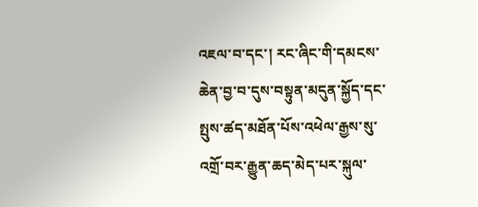འཇལ་བ་དང་། རང་ཞིང་གི་དམངས་ཆེན་བྱ་བ་དུས་བསྟུན་མདུན་སྐྱོད་དང་སྤུས་ཚད་མཐོན་པོས་འཕེལ་རྒྱས་སུ་འགྲོ་བར་རྒྱུན་ཆད་མེད་པར་སྐུལ་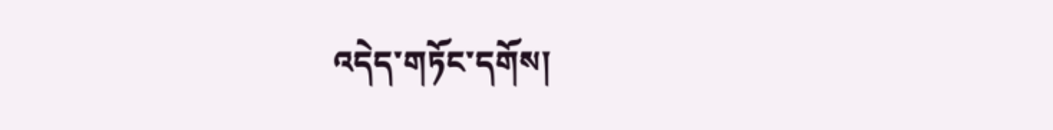འདེད་གཏོང་དགོས།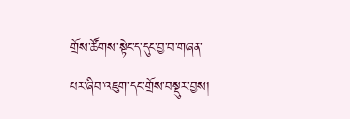གྲོས་ཚོགས་སྟེང་ད་དུང་བྱ་བ་གཞན་པར་ཞིབ་འཇུག་དང་གྲོས་བསྡུར་བྱས།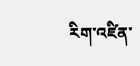རིག་འཛིན་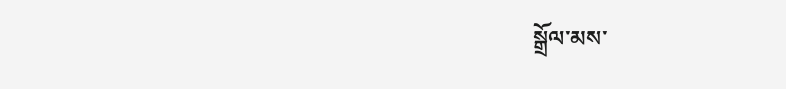སྒྲོལ་མས་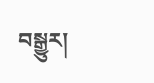བསྒྱུར།